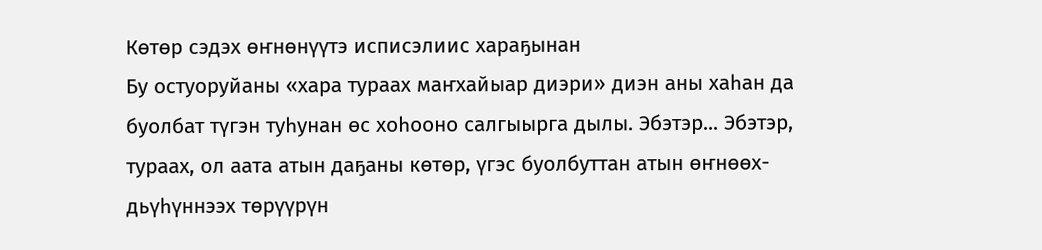Көтөр сэдэх өҥнөнүүтэ исписэлиис хараҕынан
Бу остуоруйаны «хара тураах маҥхайыар диэри» диэн аны хаһан да буолбат түгэн туһунан өс хоһооно салгыырга дылы. Эбэтэр... Эбэтэр, тураах, ол аата атын даҕаны көтөр, үгэс буолбуттан атын өҥнөөх-дьүһүннээх төрүүрүн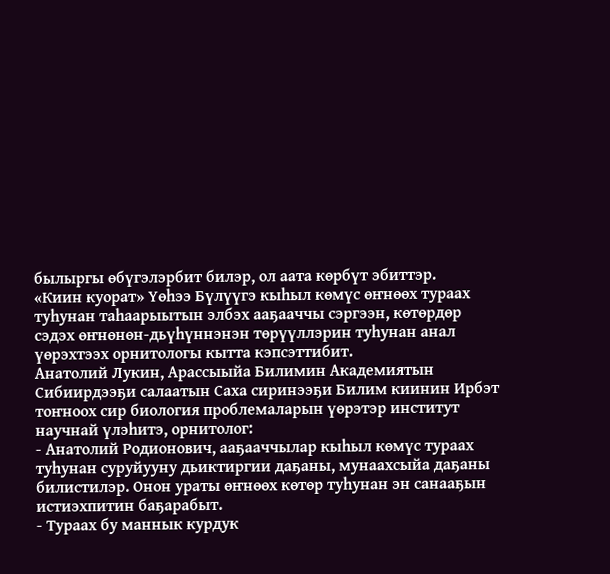былыргы өбүгэлэрбит билэр, ол аата көрбүт эбиттэр.
«Киин куорат» Үөһээ Бүлүүгэ кыһыл көмүс өҥнөөх тураах туһунан таһаарыытын элбэх ааҕааччы сэргээн, көтөрдөр сэдэх өҥнөнөн-дьүһүннэнэн төрүүллэрин туһунан анал үөрэхтээх орнитологы кытта кэпсэттибит.
Анатолий Лукин, Арассыыйа Билимин Академиятын Сибиирдээҕи салаатын Саха сиринээҕи Билим киинин Ирбэт тоҥноох сир биология проблемаларын үөрэтэр институт научнай үлэһитэ, орнитолог:
- Анатолий Родионович, ааҕааччылар кыһыл көмүс тураах туһунан суруйууну дьиктиргии даҕаны, мунаахсыйа даҕаны билистилэр. Онон ураты өҥнөөх көтөр туһунан эн санааҕын истиэхпитин баҕарабыт.
- Тураах бу маннык курдук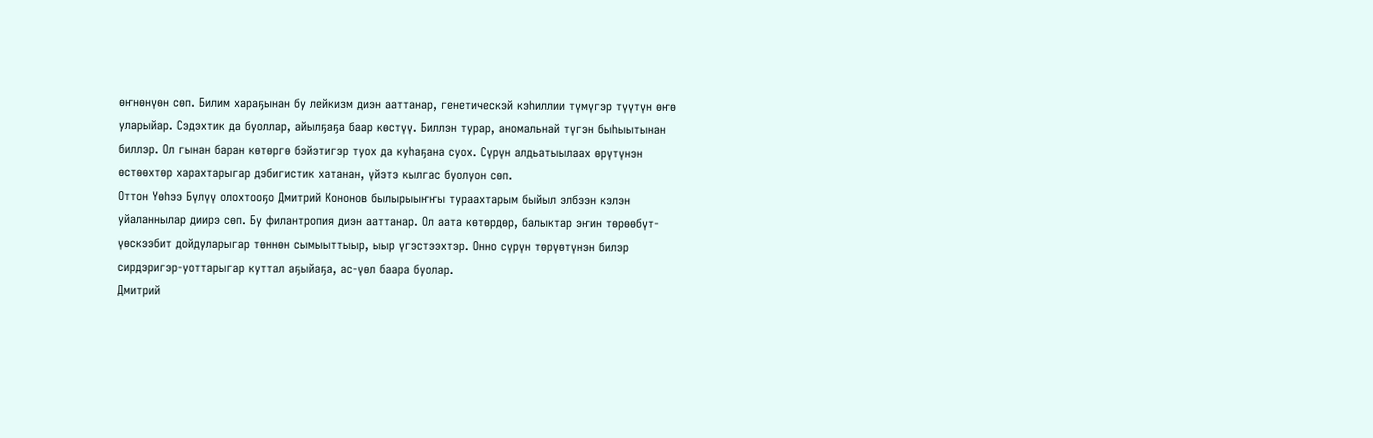өҥнөнүөн сөп. Билим хараҕынан бу лейкизм диэн ааттанар, генетическэй кэһиллии түмүгэр түүтүн өҥө уларыйар. Сэдэхтик да буоллар, айылҕаҕа баар көстүү. Биллэн турар, аномальнай түгэн быһыытынан биллэр. Ол гынан баран көтөргө бэйэтигэр туох да куһаҕана суох. Сүрүн алдьатыылаах өрүтүнэн өстөөхтөр харахтарыгар дэбигистик хатанан, үйэтэ кылгас буолуон сөп.
Оттон Үөһээ Бүлүү олохтооҕо Дмитрий Кононов былырыыҥҥы тураахтарым быйыл элбээн кэлэн уйаланнылар диирэ сөп. Бу филантропия диэн ааттанар. Ол аата көтөрдөр, балыктар эҥин төрөөбүт-үөскээбит дойдуларыгар төннөн сымыыттыыр, ыыр үгэстээхтэр. Онно сүрүн төрүөтүнэн билэр сирдэригэр-уоттарыгар куттал аҕыйаҕа, ас-үөл баара буолар.
Дмитрий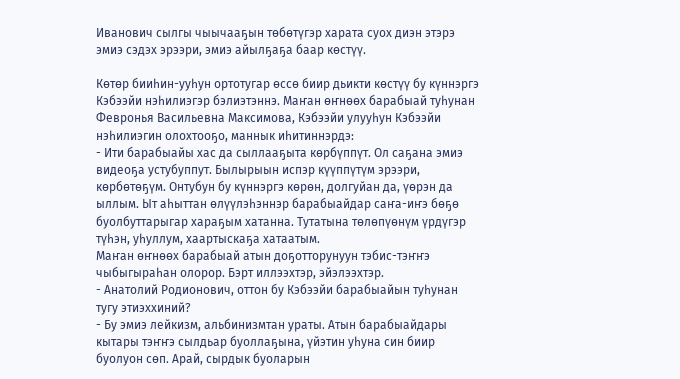Иванович сылгы чыычааҕын төбөтүгэр харата суох диэн этэрэ эмиэ сэдэх эрээри, эмиэ айылҕаҕа баар көстүү.

Көтөр бииһин-ууһун ортотугар өссө биир дьикти көстүү бу күннэргэ Кэбээйи нэһилиэгэр бэлиэтэннэ. Маҥан өҥнөөх барабыай туһунан Февронья Васильевна Максимова, Кэбээйи улууһун Кэбээйи нэһилиэгин олохтооҕо, маннык иһитиннэрдэ:
- Ити барабыайы хас да сыллааҕыта көрбүппүт. Ол саҕана эмиэ видеоҕа устубуппут. Былырыын испэр күүппүтүм эрээри, көрбөтөҕүм. Онтубун бу күннэргэ көрөн, долгуйан да, үөрэн да ыллым. Ыт аһыттан өлүүлэһэннэр барабыайдар саҥа-иҥэ бөҕө буолбуттарыгар хараҕым хатанна. Тутатына төлөпүөнүм үрдүгэр түһэн, уһуллум, хаартыскаҕа хатаатым.
Маҥан өҥнөөх барабыай атын доҕотторунуун тэбис-тэҥҥэ чыбыгыраһан олорор. Бэрт иллээхтэр, эйэлээхтэр.
- Анатолий Родионович, оттон бу Кэбээйи барабыайын туһунан тугу этиэххиний?
- Бу эмиэ лейкизм, альбинизмтан ураты. Атын барабыайдары кытары тэҥҥэ сылдьар буоллаҕына, үйэтин уһуна син биир буолуон сөп. Арай, сырдык буоларын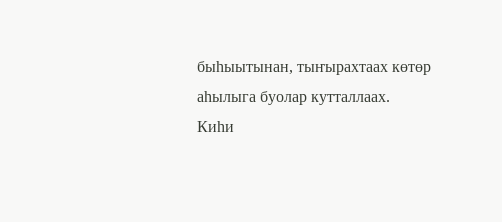быһыытынан, тыҥырахтаах көтөр аһылыга буолар кутталлаах.
Киһи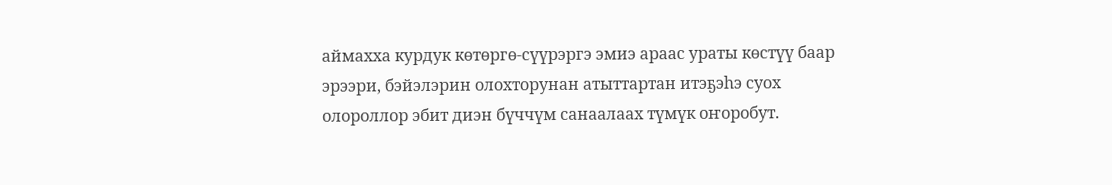аймахха курдук көтөргө-сүүрэргэ эмиэ араас ураты көстүү баар эрээри, бэйэлэрин олохторунан атыттартан итэҕэһэ суох олороллор эбит диэн бүччүм санаалаах түмүк оҥоробут.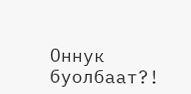Оннук буолбаат?!